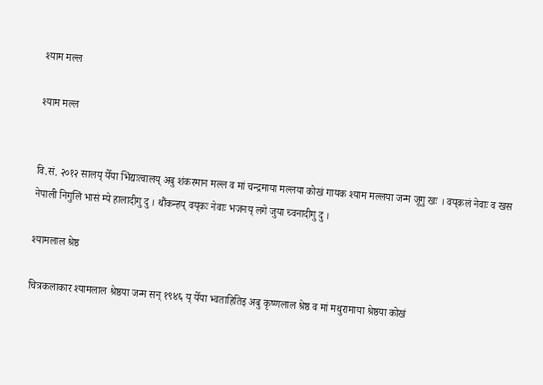श्याम मल्ल

श्याम मल्ल


वि.सं. २०१२ सालय्‌ येँया भिंद्यःत्वालय्‌ अबु शंकरमान मल्ल व मां चन्द्रमाया मल्लया कोखं गायक श्याम मल्लया जन्म जूगु खः । वय्‌कलं नेवाः व खस नेपाली निगुलिं भासं म्ये हालादीगु दु । थौंकन्हय्‌ वय्‌कः नेवाः भजनय्‌ लगे जुया च्वनादीगु दु ।

श्यामलाल श्रेष्ठ

चित्रकलाकार श्यामलाल श्रेष्ठया जन्म सन् १९४६ य् येँया भ्वताहितिइ अबु कृष्णलाल श्रेष्ठ व मां मथुरामाया श्रेष्ठया कोखं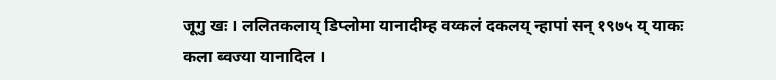जूगु खः । ललितकलाय् डिप्लोमा यानादीम्ह वय्कलं दकलय् न्हापां सन् १९७५ य् याकः कला ब्वज्या यानादिल ।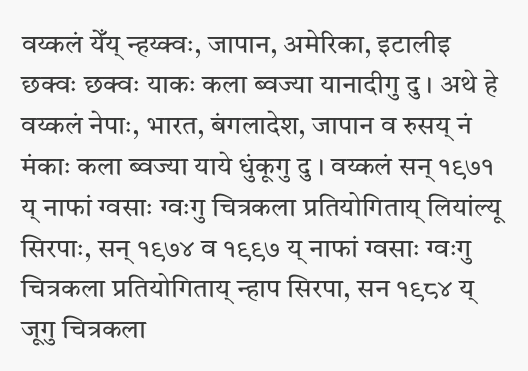वय्कलं येँय् न्हय्क्वः, जापान, अमेरिका, इटालीइ छक्वः छक्वः याकः कला ब्वज्या यानादीगु दु । अथे हे वय्कलं नेपाः, भारत, बंगलादेश, जापान व रुसय् नं मंकाः कला ब्वज्या याये धुंकूगु दु । वय्कलं सन् १९७१ य् नाफां ग्वसाः ग्वःगु चित्रकला प्रतियोगिताय् लियांल्यू सिरपाः, सन् १९७४ व १९९७ य् नाफां ग्वसाः ग्वःगु चित्रकला प्रतियोगिताय् न्हाप सिरपा, सन १९८४ य् जूगु चित्रकला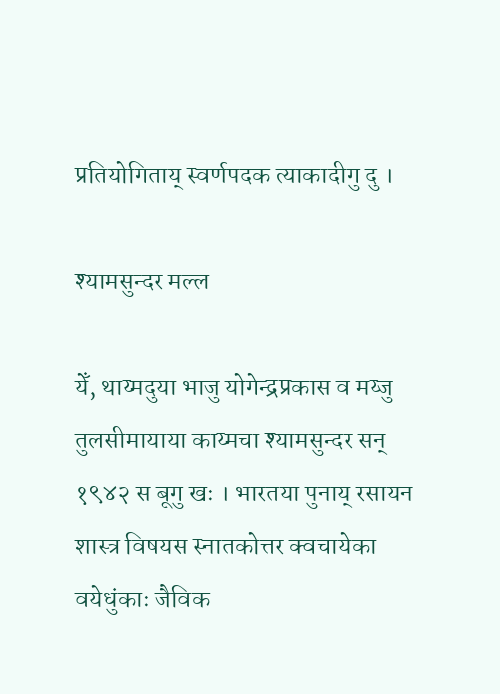प्रतियोगिताय् स्वर्णपदक त्याकादीगु दु ।

श्यामसुन्दर मल्ल

येँ, थाय्मदुया भाजु योगेन्द्रप्रकास व मय्जु तुलसीमायाया काय्मचा श्यामसुन्दर सन् १९४२ स बूगु खः । भारतया पुनाय् रसायन शास्त्र विषयस स्नातकोत्तर क्वचायेका वयेधुंकाः जैविक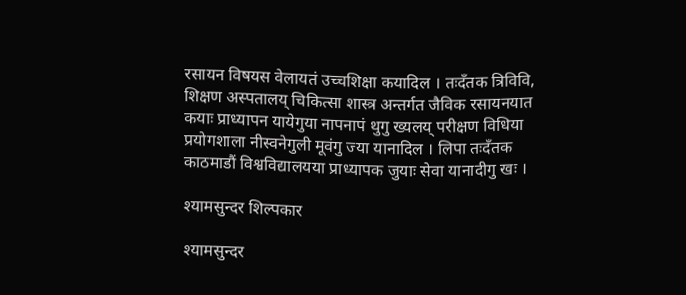रसायन विषयस वेलायतं उच्चशिक्षा कयादिल । तःदँतक त्रिविवि, शिक्षण अस्पतालय् चिकित्सा शास्त्र अन्तर्गत जैविक रसायनयात कयाः प्राध्यापन यायेगुया नापनापं थुगु ख्यलय् परीक्षण विधिया प्रयोगशाला नीस्वनेगुली मूवंगु ज्या यानादिल । लिपा तःदँतक काठमाडौं विश्वविद्यालयया प्राध्यापक जुयाः सेवा यानादीगु खः ।

श्यामसुन्दर शिल्पकार

श्यामसुन्दर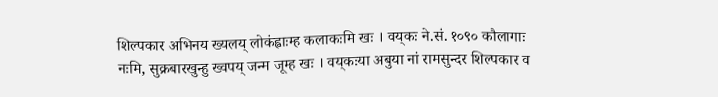शिल्पकार अभिनय ख्यलय्‌ लोकंह्वाःम्ह कलाकःमि खः । वय्‌कः ने.सं. १०९० कौलागाः नःमि, सुक्रबारखुन्हु ख्वपय्‌ जन्म जूम्ह खः । वय्‌कःया अबुया नां रामसुन्दर शिल्पकार व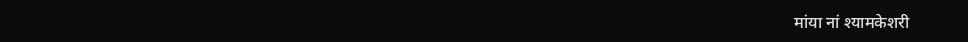मांया नां श्यामकेशरी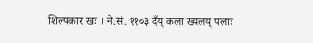शिल्पकार खः । ने.सं. ११०३ दँय्‌ कला ख्यलय्‌ पलाः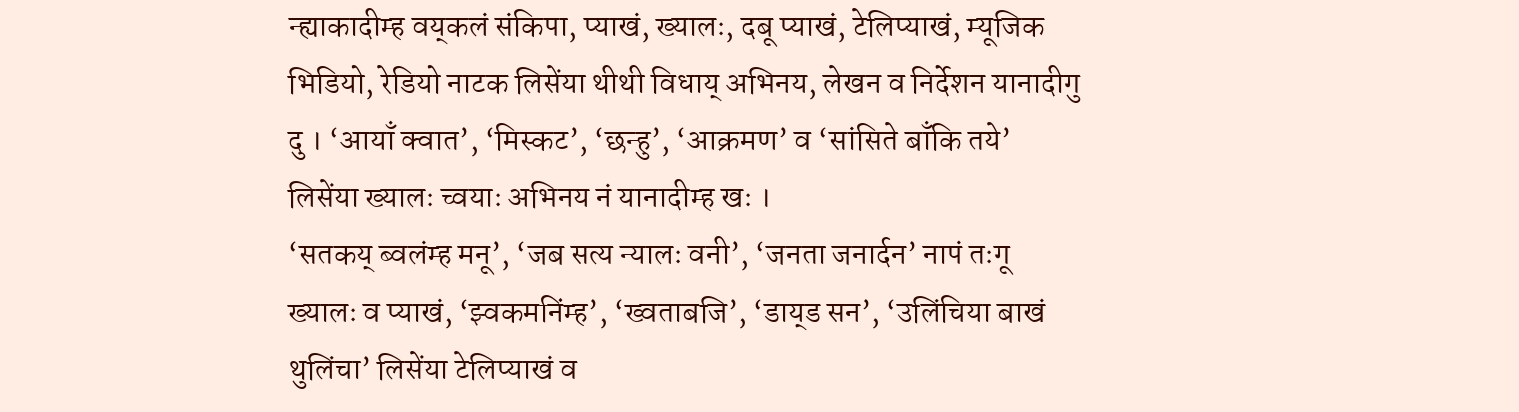न्ह्याकादीम्ह वय्‌कलं संकिपा, प्याखं, ख्यालः, दबू प्याखं, टेलिप्याखं, म्यूजिक भिडियो, रेडियो नाटक लिसेंया थीथी विधाय्‌ अभिनय, लेखन व निर्देशन यानादीगु दु । ‘आयाँ क्वात’, ‘मिस्कट’, ‘छन्हु’, ‘आक्रमण’ व ‘सांसिते बाँकि तये’ लिसेंया ख्यालः च्वयाः अभिनय नं यानादीम्ह खः ।
‘सतकय्‌ ब्वलंम्ह मनू’, ‘जब सत्य न्यालः वनी’, ‘जनता जनार्दन’ नापं तःगू ख्यालः व प्याखं, ‘झ्वकमनिंम्ह’, ‘ख्वताबजि’, ‘डाय्‌ड सन’, ‘उलिंचिया बाखं थुलिंचा’ लिसेंया टेलिप्याखं व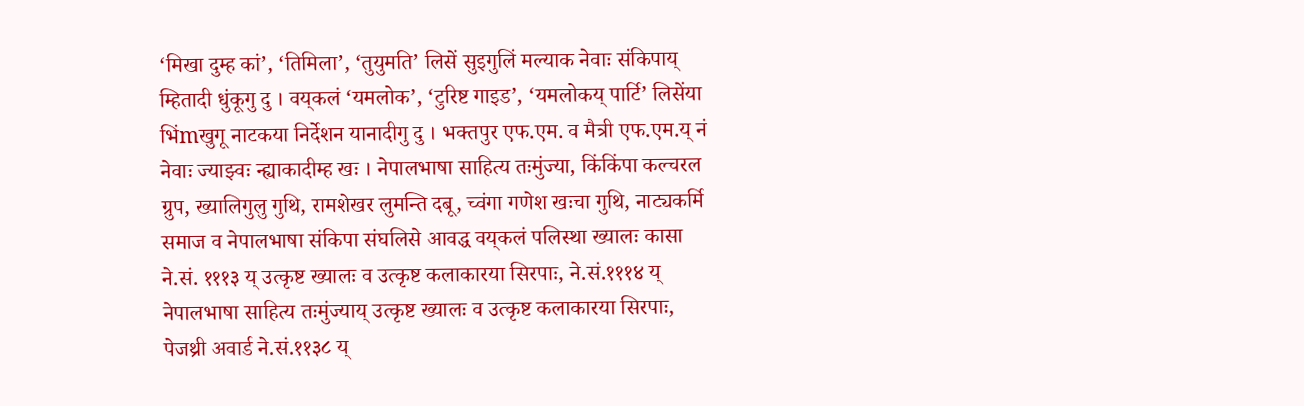‘मिखा दुम्ह कां’, ‘तिमिला’, ‘तुयुमति’ लिसें सुइगुलिं मल्याक नेवाः संकिपाय्‌ म्हितादी धुंकूगु दु । वय्‌कलं ‘यमलोक’, ‘टुरिष्ट गाइड’, ‘यमलोकय्‌ पार्टि’ लिसेंया भिंmखुगू नाटकया निर्देशन यानादीगु दु । भक्तपुर एफ.एम. व मैत्री एफ.एम.य्‌ नं नेवाः ज्याझ्वः न्ह्याकादीम्ह खः । नेपालभाषा साहित्य तःमुंज्या, किंकिंपा कल्चरल ग्रुप, ख्यालिगुलु गुथि, रामशेखर लुमन्ति दबू, च्वंगा गणेश खःचा गुथि, नाट्यकर्मि समाज व नेपालभाषा संकिपा संघलिसे आवद्ध वय्‌कलं पलिस्था ख्यालः कासा ने.सं. १११३ य्‌ उत्कृष्ट ख्यालः व उत्कृष्ट कलाकारया सिरपाः, ने.सं.१११४ य्‌ नेपालभाषा साहित्य तःमुंज्याय्‌ उत्कृष्ट ख्यालः व उत्कृष्ट कलाकारया सिरपाः, पेजथ्री अवार्ड ने.सं.११३८ य्‌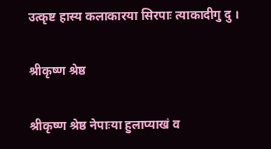उत्कृष्ट हास्य कलाकारया सिरपाः त्याकादीगु दु ।

श्रीकृष्ण श्रेष्ठ

श्रीकृष्ण श्रेष्ठ नेपाःया हुलाप्याखं व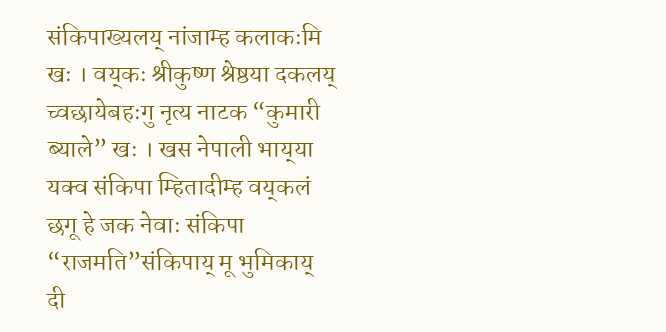संकिपाख्यलय्‌ नांजाम्ह कलाकःमि खः । वय्‌कः श्रीकुष्ण श्रेष्ठया दकलय्‌ च्वछायेबहःगु नृत्य नाटक “कुमारी ब्याले” खः । खस नेपाली भाय्‌या यक्व संकिपा म्हितादीम्ह वय्‌कलं छगू हे जक नेवाः संकिपा “राजमति”संकिपाय्‌ मू भुमिकाय्‌ दी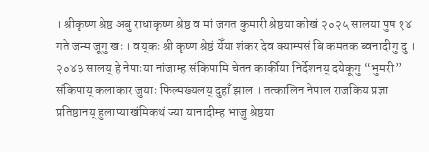। श्रीकृष्ण श्रेष्ठ अबु राधाकृष्ण श्रेष्ठ व मां जगत कुमारी श्रेष्ठया कोखं २०२५ सालया पुष १४ गते जन्म जूगु खः । वय्‌कः श्री कृष्ण श्रेष्ठं येँया शंकर देव क्याम्पसं बि कमतक ब्वनादीगु दु । २०४३ सालय्‌ हे नेपाःया नांजाम्ह संकिपामि चेतन कार्कीया निर्देशनय्‌ दयेकूगु “भुमरी” संकिपाय्‌ कलाकार जुयाः फिल्मख्यलय्‌ दुहाँ झाल । तत्कालिन नेपाल राजकिय प्रज्ञा प्रतिष्ठानय्‌ हुलाप्याखंमिकथं ज्या यानादीम्ह भाजु श्रेष्ठया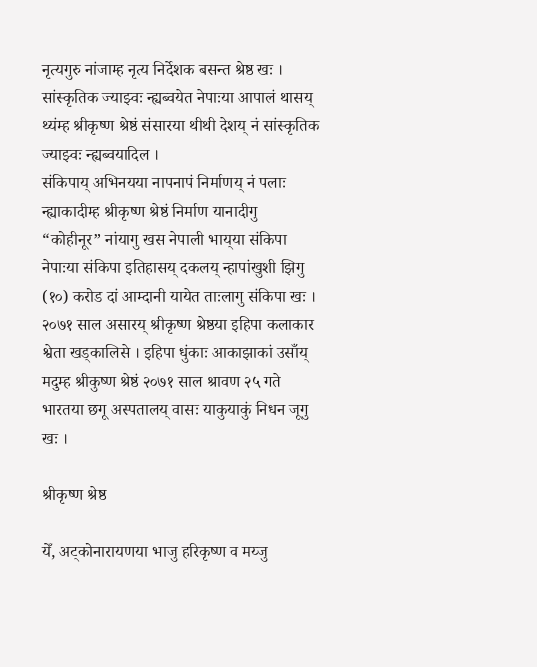नृत्यगुरु नांजाम्ह नृत्य निर्देशक बसन्त श्रेष्ठ खः । सांस्कृतिक ज्याझ्वः न्ह्यब्वयेत नेपाःया आपालं थासय्‌ थ्यंम्ह श्रीकृष्ण श्रेष्ठं संसारया थीथी देशय्‌ नं सांस्कृतिक ज्याझ्वः न्ह्यब्वयादिल ।
संकिपाय्‌ अभिनयया नापनापं निर्माणय्‌ नं पलाः न्ह्याकादीम्ह श्रीकृष्ण श्रेष्ठं निर्माण यानादीगु “कोहीनूर” नांयागु खस नेपाली भाय्‌या संकिपा नेपाःया संकिपा इतिहासय्‌ दकलय्‌ न्हापांखुशी झिगु (१०) करोड दां आम्दानी यायेत ताःलागु संकिपा खः । २०७१ साल असारय्‌ श्रीकृष्ण श्रेष्ठया इहिपा कलाकार श्वेता खड्कालिसे । इहिपा धुंकाः आकाझाकां उसाँय्‌ मदुम्ह श्रीकुष्ण श्रेष्ठं २०७१ साल श्रावण २५ गते भारतया छगू अस्पतालय्‌ वासः याकुयाकुं निधन जूगु खः ।

श्रीकृष्ण श्रेष्ठ

येँ, अट्कोनारायणया भाजु हरिकृष्ण व मय्जु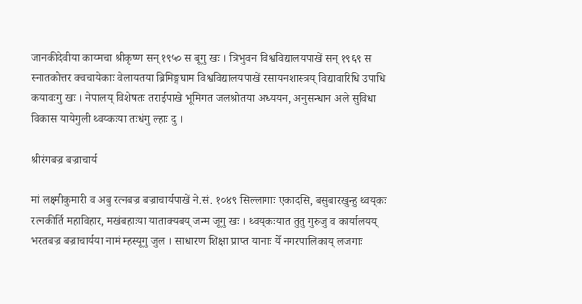जानकीदेवीया काय्मचा श्रीकृष्ण सन् १९५० स बूगु खः । त्रिभुवन विश्वविद्यालयपाखें सन् १९६९ स स्नातकोत्तर क्वचायेकाः वेलायतया ब्रिमिङ्गघाम विश्वविद्यालयपाखें रसायनशास्त्रय् विद्यावारिधि उपाधि कयावःगु खः । नेपालय् विशेषतः तराईपाखे भूमिगत जलश्रोतया अध्ययन, अनुसन्धान अले सुविधा विकास यायेगुली थ्वय्कःया तःधंगु ल्हाः दु ।

श्रीरंगबज्र बज्राचार्य

मां लक्ष्मीकुमारी व अबु रत्नबज्र बज्राचार्यपाखें ने.सं. १०४९ सिल्लागाः एकादसि, बसुबारखुन्हु थ्वय्‌कः रत्नकीर्ति महाविहार, मखंबहाःया याताक्यबय्‌ जन्म जूगु खः । थ्वय्‌कःयात तुतु गुरुजु व कार्यालयय्‌ भरतबज्र बज्राचार्यया नामं म्हस्यूगु जुल । साधारण शिक्षा प्राप्त यानाः येँ नगरपालिकाय्‌ लजगाः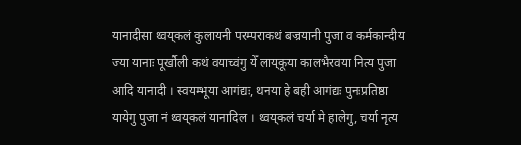यानादीसा थ्वय्‌कलं कुलायनी परम्पराकथं बज्रयानी पुजा व कर्मकान्दीय ज्या यानाः पूर्खौली कथं वयाच्वंगु येँ लाय्‌कूया कालभैरवया नित्य पुजा आदि यानादी । स्वयम्भूया आगंद्यः, थनया हे बही आगंद्यः पुनःप्रतिष्ठा यायेगु पुजा नं थ्वय्‌कलं यानादिल । थ्वय्‌कलं चर्या मे हालेगु, चर्या नृत्य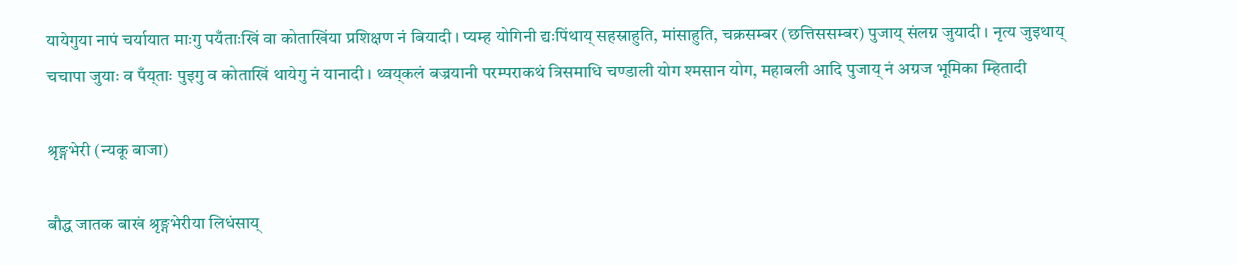यायेगुया नापं चर्यायात माःगु पयँताःखिं वा कोताखिंया प्रशिक्षण नं बियादी । प्यम्ह योगिनी द्यःपिंथाय्‌ सहस्राहुति, मांसाहुति, चक्रसम्बर (छत्तिससम्बर) पुजाय्‌ संलग्न जुयादी । नृत्य जुइथाय्‌ चचापा जुयाः व पँय्‌ताः पुइगु व कोताखिं थायेगु नं यानादी । थ्वय्‌कलं बज्रयानी परम्पराकथं त्रिसमाधि चण्डाली योग श्मसान योग, महाबली आदि पुजाय्‌ नं अग्रज भूमिका म्हितादी

श्रृङ्गभेरी (न्यकू बाजा)

बौद्ध जातक बाखं श्रृङ्गभेरीया लिधंसाय्‌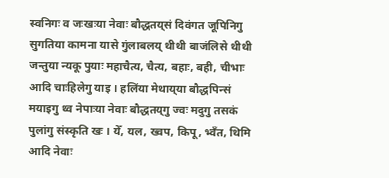स्वनिगः व जःखःया नेवाः बौद्धतय्‌सं दिवंगत जूपिनिगु सुगतिया कामना यासे गुंलाबलय्‌ थीथी बाजंलिसे थीथी जन्तुया न्यकू पुयाः महाचैत्य, चैत्य, बहाः, बही, चीभाः आदि चाःहिलेगु याइ । हलिंया मेथाय्‌या बौद्धपिन्सं मयाइगु थ्व नेपाःया नेवाः बौद्धतय्‌गु ज्वः मदुगु तसकं पुलांगु संस्कृति खः । येँ, यल, ख्वप, किपू, भ्वँत, थिमि आदि नेवाः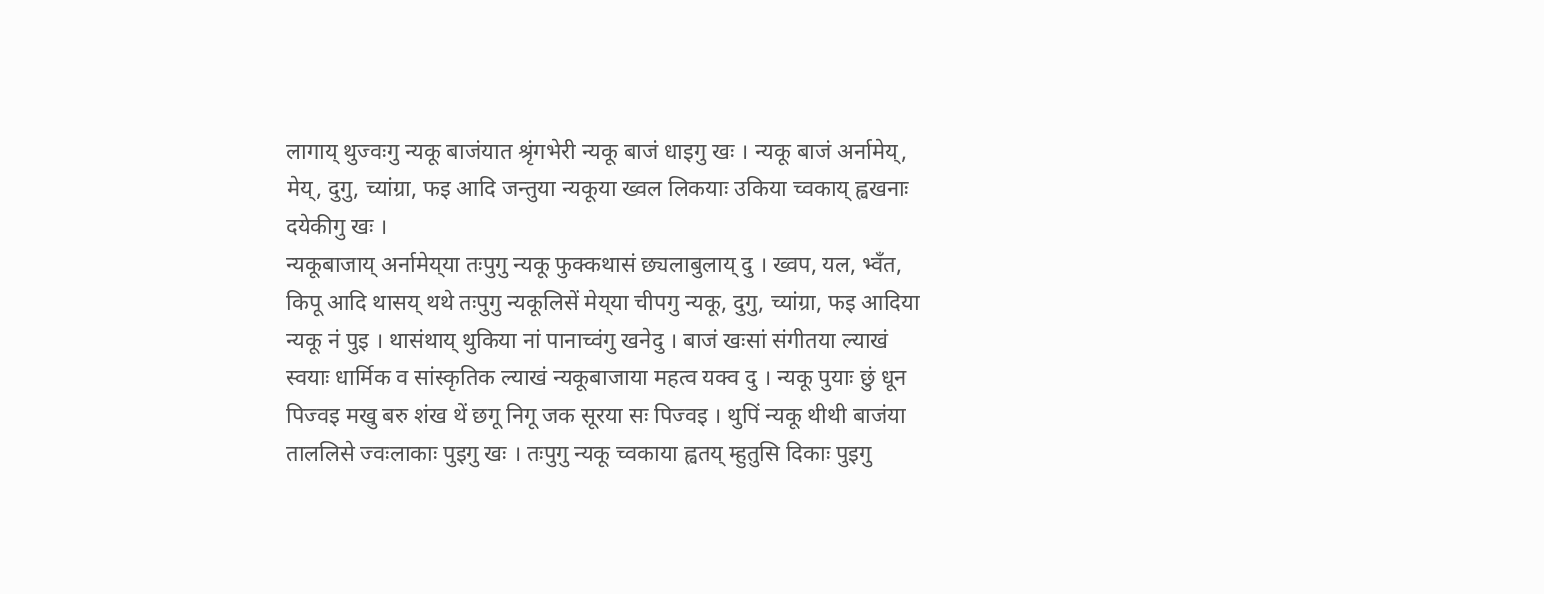लागाय्‌ थुज्वःगु न्यकू बाजंयात श्रृंगभेरी न्यकू बाजं धाइगु खः । न्यकू बाजं अर्नामेय्‌, मेय्‌, दुगु, च्यांग्रा, फइ आदि जन्तुया न्यकूया ख्वल लिकयाः उकिया च्वकाय्‌ ह्वखनाः दयेकीगु खः ।
न्यकूबाजाय्‌ अर्नामेय्‌या तःपुगु न्यकू फुक्कथासं छ्यलाबुलाय्‌ दु । ख्वप, यल, भ्वँत, किपू आदि थासय्‌ थथे तःपुगु न्यकूलिसें मेय्‌या चीपगु न्यकू, दुगु, च्यांग्रा, फइ आदिया न्यकू नं पुइ । थासंथाय्‌ थुकिया नां पानाच्वंगु खनेदु । बाजं खःसां संगीतया ल्याखं स्वयाः धार्मिक व सांस्कृतिक ल्याखं न्यकूबाजाया महत्व यक्व दु । न्यकू पुयाः छुं धून पिज्वइ मखु बरु शंख थें छगू निगू जक सूरया सः पिज्वइ । थुपिं न्यकू थीथी बाजंया ताललिसे ज्वःलाकाः पुइगु खः । तःपुगु न्यकू च्वकाया ह्वतय्‌ म्हुतुसि दिकाः पुइगु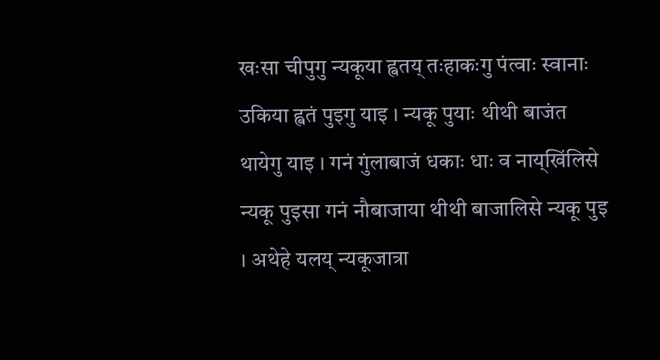खःसा चीपुगु न्यकूया ह्वतय्‌ तःहाकःगु पंत्वाः स्वानाः उकिया ह्वतं पुइगु याइ । न्यकू पुयाः थीथी बाजंत थायेगु याइ । गनं गुंलाबाजं धकाः धाः व नाय्‌खिंलिसे न्यकू पुइसा गनं नौबाजाया थीथी बाजालिसे न्यकू पुइ । अथेहे यलय्‌ न्यकूजात्रा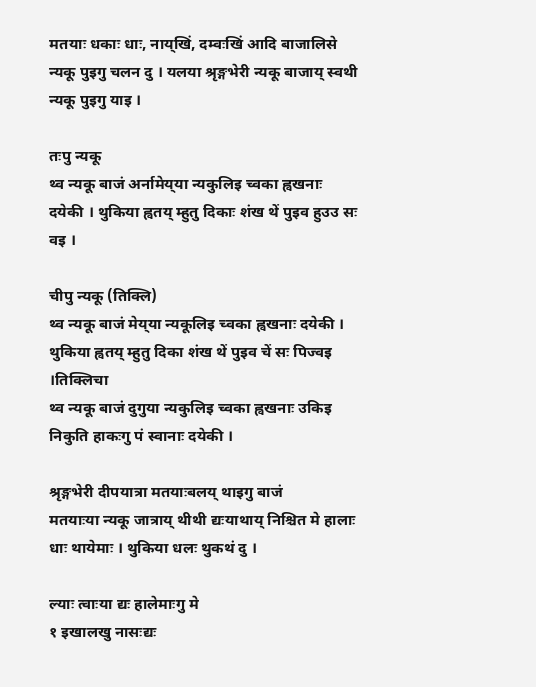मतयाः धकाः धाः, नाय्‌खिं, दम्वःखिं आदि बाजालिसे न्यकू पुइगु चलन दु । यलया श्रृङ्गभेरी न्यकू बाजाय्‌ स्वथी न्यकू पुइगु याइ ।

तःपु न्यकू
थ्व न्यकू बाजं अर्नामेय्‌या न्यकुलिइ च्वका ह्वखनाः दयेकी । थुकिया ह्वतय्‌ म्हुतु दिकाः शंख थें पुइव हुउउ सः वइ ।

चीपु न्यकू (तिक्लि)
थ्व न्यकू बाजं मेय्‌या न्यकूलिइ च्वका ह्वखनाः दयेकी । थुकिया ह्वतय्‌ म्हुतु दिका शंख थें पुइव चें सः पिज्वइ ।तिक्लिचा
थ्व न्यकू बाजं दुगुया न्यकुलिइ च्वका ह्वखनाः उकिइ निकुति हाकःगु पं स्वानाः दयेकी ।

श्रृङ्गभेरी दीपयात्रा मतयाःबलय्‌ थाइगु बाजं
मतयाःया न्यकू जात्राय्‌ थीथी द्यःयाथाय्‌ निश्चित मे हालाः धाः थायेमाः । थुकिया धलः थुकथं दु ।

ल्याः त्वाःया द्यः हालेमाःगु मे
१ इखालखु नासःद्यः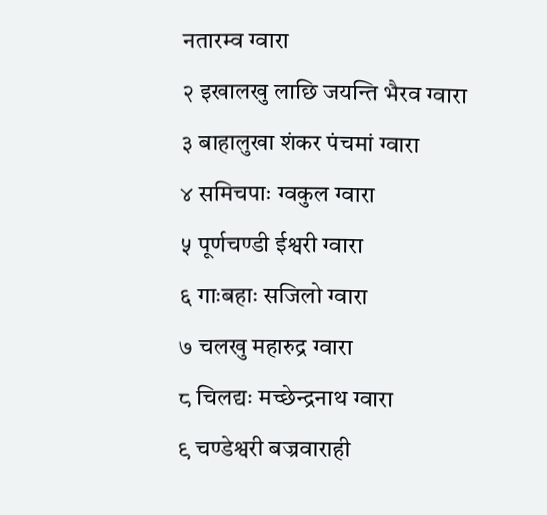नतारम्व ग्वारा
२ इखालखु लाछि जयन्ति भैरव ग्वारा
३ बाहालुखा शंकर पंचमां ग्वारा
४ समिचपाः ग्वकुल ग्वारा
५ पूर्णचण्डी ईश्वरी ग्वारा
६ गाःबहाः सजिलो ग्वारा
७ चलखु महारुद्र ग्वारा
८ चिलद्यः मच्छेन्द्रनाथ ग्वारा
९ चण्डेश्वरी बज्रवाराही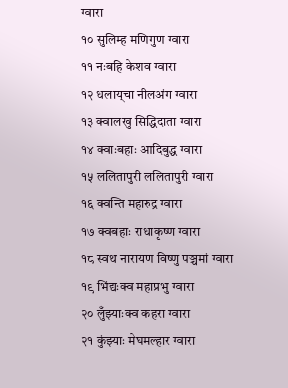ग्वारा
१० सुलिम्ह मणिगुण ग्वारा
११ नःबहि केशव ग्वारा
१२ धलाय्‌चा नीलअंग ग्वारा
१३ क्वालखु सिद्धिदाता ग्वारा
१४ क्वाःबहाः आदिबुद्ध ग्वारा
१५ ललितापुरी ललितापुरी ग्वारा
१६ क्वन्ति महारुद्र ग्वारा
१७ क्वबहाः राधाकृष्ण ग्वारा
१८ स्वथ नारायण विष्णु पञ्चमां ग्वारा
१९ भिंद्यःक्व महाप्रभु ग्वारा
२० लुँझ्याःक्व कहरा ग्वारा
२१ कुंझ्याः मेघमल्हार ग्वारा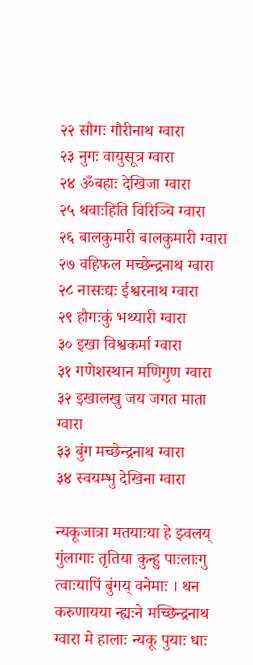२२ सौगः गौरीनाथ ग्वारा
२३ नुगः वायुसूत्र ग्वारा
२४ ॐबहाः देखिजा ग्वारा
२५ थवाःहिति विरिञ्चि ग्वारा
२६ बालकुमारी बालकुमारी ग्वारा
२७ वहिफल मच्छेन्द्रनाथ ग्वारा
२८ नासःद्यः ईश्वरनाथ ग्वारा
२९ हौगःकुं भथ्यारी ग्वारा
३० इखा विश्वकर्मा ग्वारा
३१ गणेशस्थान मणिगुण ग्वारा
३२ इखालखु जय जगत माता ग्वारा
३३ बुंग मच्छेन्द्रनाथ ग्वारा
३४ स्वयम्भु देखिना ग्वारा

न्यकूजात्रा मतयाःया हे झ्वलय्‌ गुंलागाः तृतिया कुन्हु पाःलाःगु त्वाःयापिं बुंगय्‌ वनेमाः । थन करुणायया न्ह्यःने मच्छिन्द्रनाथ ग्वारा मे हालाः न्यकू पुयाः धाः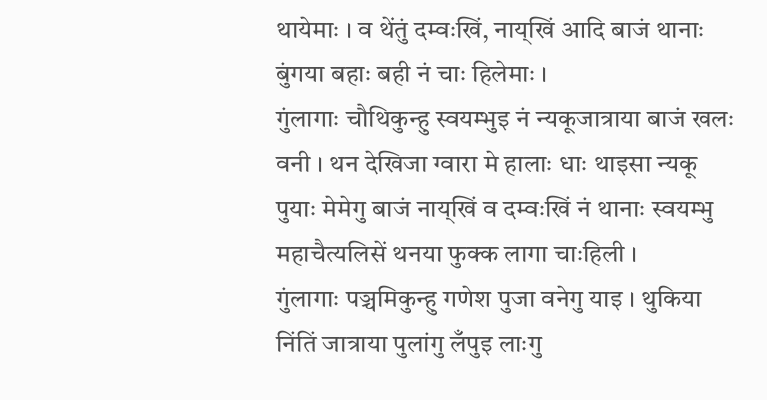थायेमाः । व थेंतुं दम्वःखिं, नाय्‌खिं आदि बाजं थानाः बुंगया बहाः बही नं चाः हिलेमाः ।
गुंलागाः चौथिकुन्हु स्वयम्भुइ नं न्यकूजात्राया बाजं खलः वनी । थन देखिजा ग्वारा मे हालाः धाः थाइसा न्यकू पुयाः मेमेगु बाजं नाय्‌खिं व दम्वःखिं नं थानाः स्वयम्भु महाचैत्यलिसें थनया फुक्क लागा चाःहिली ।
गुंलागाः पञ्चमिकुन्हु गणेश पुजा वनेगु याइ । थुकिया निंतिं जात्राया पुलांगु लँपुइ लाःगु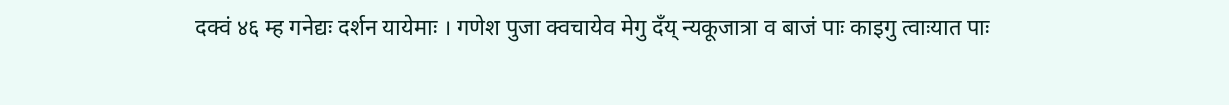दक्वं ४६ म्ह गनेद्यः दर्शन यायेमाः । गणेश पुजा क्वचायेव मेगु दँय्‌ न्यकूजात्रा व बाजं पाः काइगु त्वाःयात पाः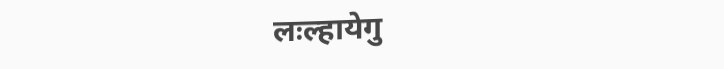लःल्हायेगु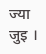ज्या जुइ ।